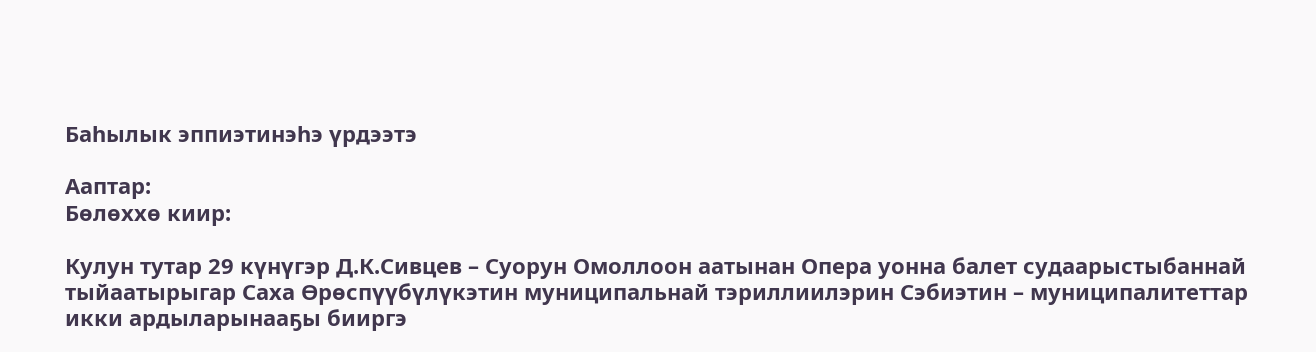Баһылык эппиэтинэһэ үрдээтэ

Ааптар:
Бөлөххө киир:

Кулун тутар 29 күнүгэр Д.К.Сивцев – Суорун Омоллоон аатынан Опера уонна балет судаарыстыбаннай тыйаатырыгар Саха Өрөспүүбүлүкэтин муниципальнай тэриллиилэрин Сэбиэтин – муниципалитеттар икки ардыларынааҕы бииргэ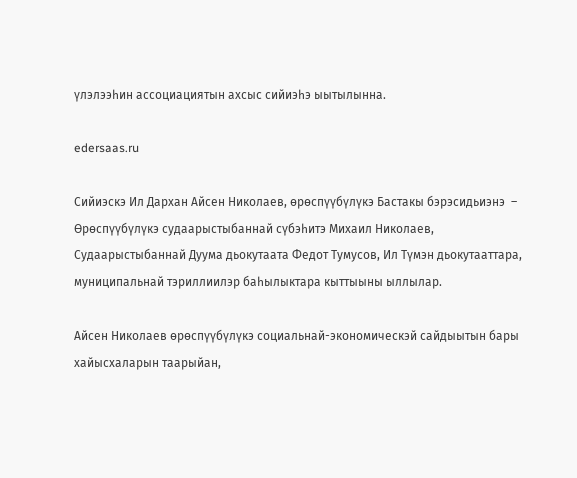үлэлээһин ассоциациятын ахсыс сийиэһэ ыытылынна.

edersaas.ru

Сийиэскэ Ил Дархан Айсен Николаев, өрөспүүбүлүкэ Бастакы бэрэсидьиэнэ  – Өрөспүүбүлүкэ судаарыстыбаннай сүбэһитэ Михаил Николаев, Судаарыстыбаннай Дуума дьокутаата Федот Тумусов, Ил Түмэн дьокутааттара, муниципальнай тэриллиилэр баһылыктара кыттыыны ыллылар.

Айсен Николаев өрөспүүбүлүкэ социальнай-экономическэй сайдыытын бары хайысхаларын таарыйан,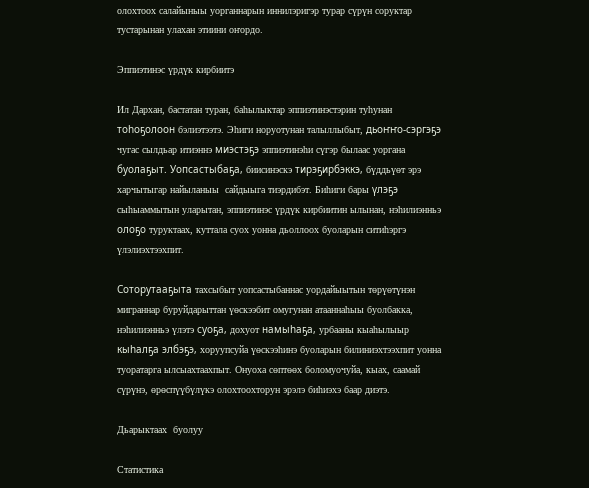олохтоох салайыныы уорганнарын иннилэригэр турар сүрүн соруктар тустарынан улахан этиини оҥордо.

Эппиэтинэс үрдүк кирбиитэ

Ил Дархан, бастатан туран, баһылыктар эппиэтинэстэрин туһунан тоһоҕолоон бэлиэтээтэ. Эһиги норуотунан талыллыбыт, дьоҥҥо-сэргэҕэ чугас сылдьар итиэннэ миэстэҕэ эппиэтинэһи сүгэр былаас уоргана буолаҕыт. Уопсастыбаҕа, биисинэскэ тирэҕирбэккэ, бүддьүөт эрэ харчытыгар найыланыы  сайдыыга тиэрдибэт. Биһиги бары үлэҕэ сыһыаммытын уларытан, эппиэтинэс үрдүк кирбиитин ылынан, нэһилиэнньэ олоҕо туруктаах, куттала суох уонна дьоллоох буоларын ситиһэргэ үлэлиэхтээхпит.

Соторутааҕыта тахсыбыт уопсастыбаннас уордайыытын төрүөтүнэн миграннар буруйдарыттан үөскээбит омугунан атааннаһыы буолбакка, нэһилиэнньэ үлэтэ суоҕа, дохуот намыһаҕа, урбааны кыаһылыыр кыһалҕа элбэҕэ, хоруупсуйа үөскээһинэ буоларын билиниэхтээхпит уонна туоратарга ылсыахтаахпыт. Онуоха сөптөөх боломуочуйа, кыах, саамай сүрүнэ, өрөспүүбүлүкэ олохтоохторун эрэлэ биһиэхэ баар диэтэ.

Дьарыктаах  буолуу

Статистика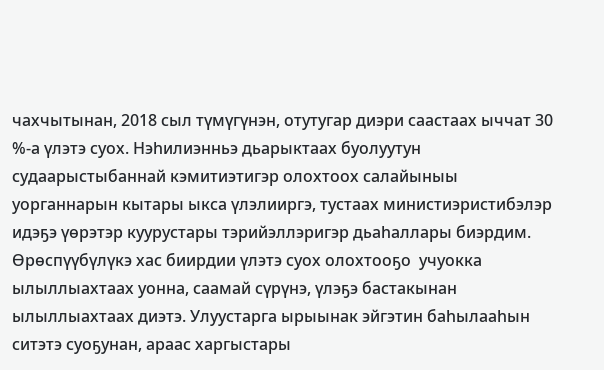чахчытынан, 2018 сыл түмүгүнэн, отутугар диэри саастаах ыччат 30 %-а үлэтэ суох. Нэһилиэнньэ дьарыктаах буолуутун судаарыстыбаннай кэмитиэтигэр олохтоох салайыныы уорганнарын кытары ыкса үлэлииргэ, тустаах министиэристибэлэр идэҕэ үөрэтэр куурустары тэрийэллэригэр дьаһаллары биэрдим. Өрөспүүбүлүкэ хас биирдии үлэтэ суох олохтооҕо  учуокка ылыллыахтаах уонна, саамай сүрүнэ, үлэҕэ бастакынан ылыллыахтаах диэтэ. Улуустарга ырыынак эйгэтин баһылааһын ситэтэ суоҕунан, араас харгыстары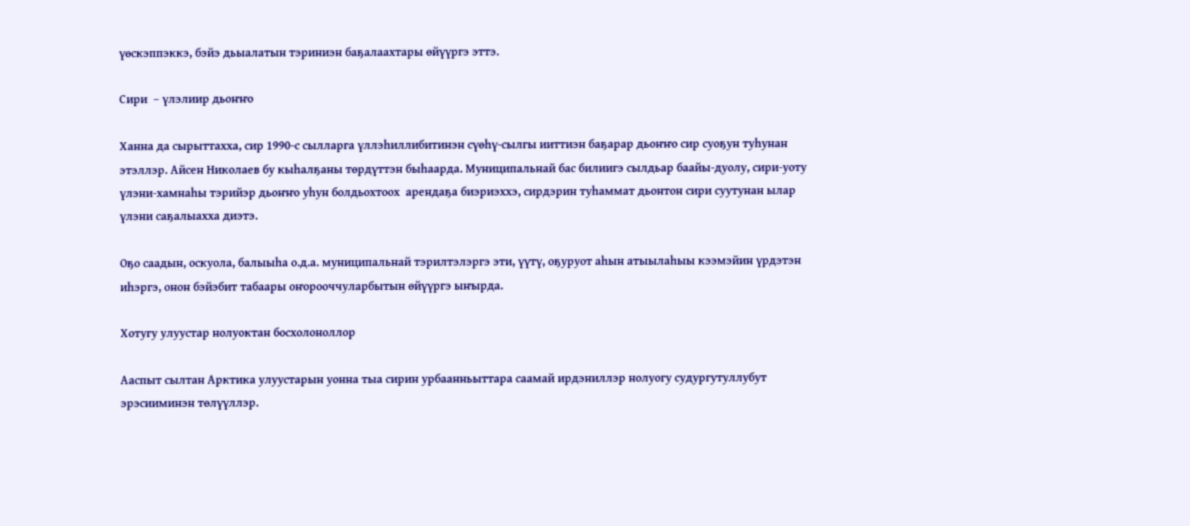үөскэппэккэ, бэйэ дьыалатын тэриниэн баҕалаахтары өйүүргэ эттэ.

Сири  – үлэлиир дьоҥҥо

Ханна да сырыттахха, сир 1990-с сылларга үллэһиллибитинэн сүөһү-сылгы ииттиэн баҕарар дьоҥҥо сир суоҕун туһунан этэллэр. Айсен Николаев бу кыһалҕаны төрдүттэн быһаарда. Муниципальнай бас билиигэ сылдьар баайы-дуолу, сири-уоту үлэни-хамнаһы тэрийэр дьоҥҥо уһун болдьохтоох  арендаҕа биэриэххэ, сирдэрин туһаммат дьонтон сири суутунан ылар үлэни саҕалыахха диэтэ.

Оҕо саадын, оскуола, балыыһа о.д.а. муниципальнай тэрилтэлэргэ эти, үүтү, оҕуруот аһын атыылаһыы кээмэйин үрдэтэн иһэргэ, онон бэйэбит табаары оҥорооччуларбытын өйүүргэ ыҥырда.

Хотугу улуустар нолуоктан босхолоноллор

Ааспыт сылтан Арктика улуустарын уонна тыа сирин урбаанньыттара саамай ирдэниллэр нолуогу судургутуллубут эрэсииминэн төлүүллэр.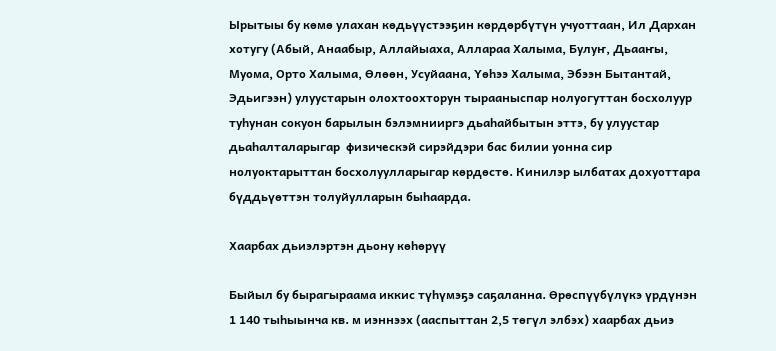Ырытыы бу көмө улахан көдьүүстээҕин көрдөрбүтүн учуоттаан, Ил Дархан хотугу (Абый, Анаабыр, Аллайыаха, Аллараа Халыма, Булуҥ, Дьааҥы, Муома, Орто Халыма, Өлөөн, Усуйаана, Үөһээ Халыма, Эбээн Бытантай, Эдьигээн) улуустарын олохтоохторун тырааныспар нолуогуттан босхолуур туһунан сокуон барылын бэлэмнииргэ дьаһайбытын эттэ, бу улуустар дьаһалталарыгар  физическэй сирэйдэри бас билии уонна сир нолуоктарыттан босхолуулларыгар көрдөстө. Кинилэр ылбатах дохуоттара бүддьүөттэн толуйулларын быһаарда.

Хаарбах дьиэлэртэн дьону көһөрүү

Быйыл бу бырагыраама иккис түһүмэҕэ саҕаланна. Өрөспүүбүлүкэ үрдүнэн 1 140 тыһыынча кв. м иэннээх (ааспыттан 2,5 төгүл элбэх) хаарбах дьиэ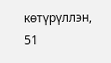көтүрүллэн, 51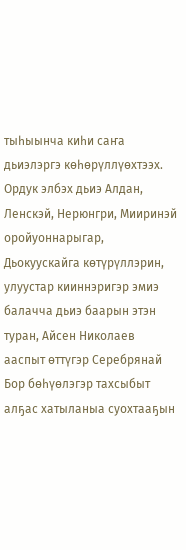тыһыынча киһи саҥа дьиэлэргэ көһөрүллүөхтээх. Ордук элбэх дьиэ Алдан, Ленскэй, Нерюнгри, Мииринэй оройуоннарыгар, Дьокуускайга көтүрүллэрин, улуустар кииннэригэр эмиэ балачча дьиэ баарын этэн туран, Айсен Николаев ааспыт өттүгэр Серебрянай Бор бөһүөлэгэр тахсыбыт алҕас хатыланыа суохтааҕын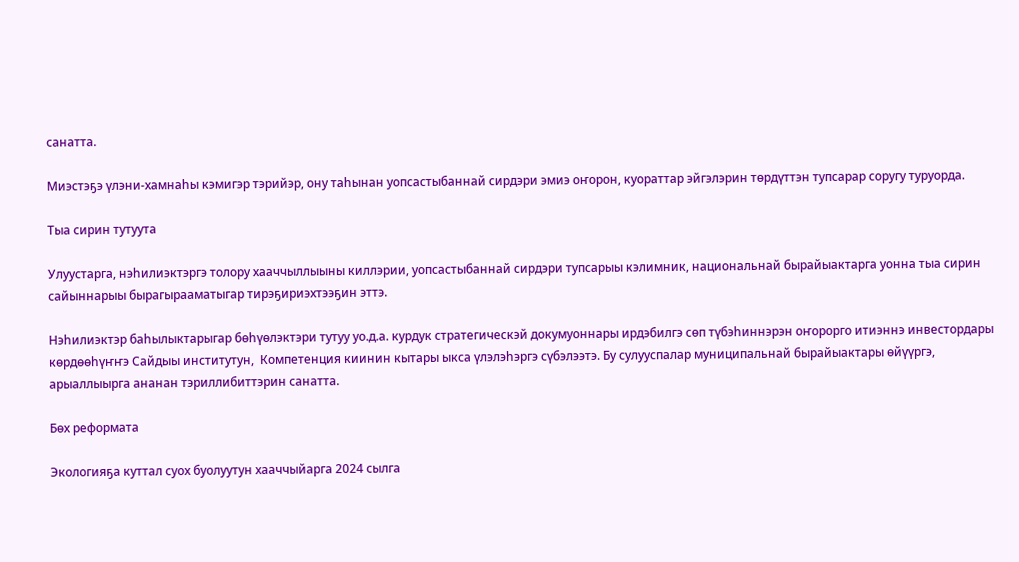санатта.

Миэстэҕэ үлэни-хамнаһы кэмигэр тэрийэр, ону таһынан уопсастыбаннай сирдэри эмиэ оҥорон, куораттар эйгэлэрин төрдүттэн тупсарар соругу туруорда.

Тыа сирин тутуута

Улуустарга, нэһилиэктэргэ толору хааччыллыыны киллэрии, уопсастыбаннай сирдэри тупсарыы кэлимник, национальнай бырайыактарга уонна тыа сирин сайыннарыы бырагырааматыгар тирэҕириэхтээҕин эттэ.

Нэһилиэктэр баһылыктарыгар бөһүөлэктэри тутуу уо.д.а. курдук стратегическэй докумуоннары ирдэбилгэ сөп түбэһиннэрэн оҥорорго итиэннэ инвестордары көрдөөһүҥҥэ Сайдыы институтун,  Компетенция киинин кытары ыкса үлэлэһэргэ сүбэлээтэ. Бу сулууспалар муниципальнай бырайыактары өйүүргэ, арыаллыырга ананан тэриллибиттэрин санатта.

Бөх реформата

Экологияҕа куттал суох буолуутун хааччыйарга 2024 сылга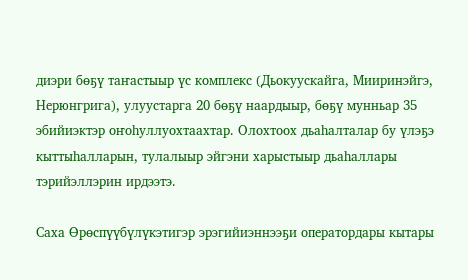диэри бөҕү таҥастыыр үс комплекс (Дьокуускайга, Мииринэйгэ, Нерюнгрига), улуустарга 20 бөҕү наардыыр, бөҕү мунньар 35 эбийиэктэр оҥоһуллуохтаахтар. Олохтоох дьаһалталар бу үлэҕэ кыттыһалларын, тулалыыр эйгэни харыстыыр дьаһаллары тэрийэллэрин ирдээтэ.

Саха Өрөспүүбүлүкэтигэр эрэгийиэннээҕи оператордары кытары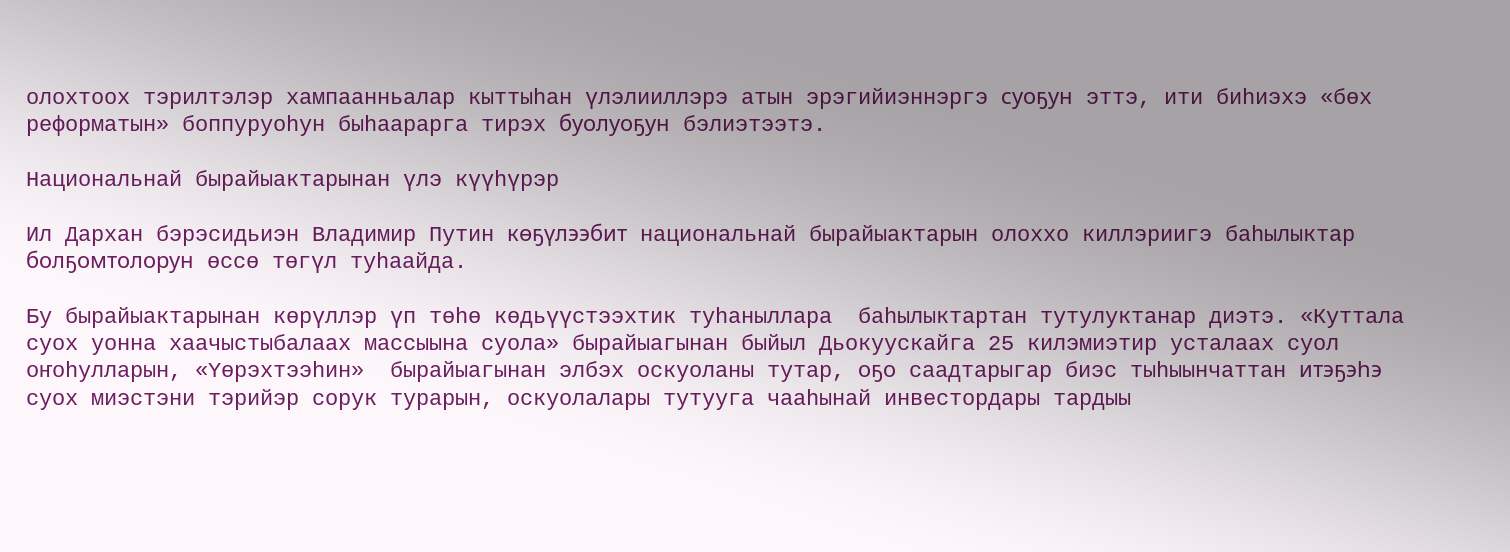олохтоох тэрилтэлэр хампаанньалар кыттыһан үлэлииллэрэ атын эрэгийиэннэргэ суоҕун эттэ, ити биһиэхэ «бөх реформатын» боппуруоһун быһаарарга тирэх буолуоҕун бэлиэтээтэ.

Национальнай бырайыактарынан үлэ күүһүрэр

Ил Дархан бэрэсидьиэн Владимир Путин көҕүлээбит национальнай бырайыактарын олоххо киллэриигэ баһылыктар болҕомтолорун өссө төгүл туһаайда.

Бу бырайыактарынан көрүллэр үп төһө көдьүүстээхтик туһаныллара  баһылыктартан тутулуктанар диэтэ. «Куттала суох уонна хаачыстыбалаах массыына суола» бырайыагынан быйыл Дьокуускайга 25 килэмиэтир усталаах суол оҥоһулларын, «Үөрэхтээһин»  бырайыагынан элбэх оскуоланы тутар, оҕо саадтарыгар биэс тыһыынчаттан итэҕэһэ суох миэстэни тэрийэр сорук турарын, оскуолалары тутууга чааһынай инвестордары тардыы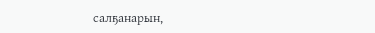салҕанарын,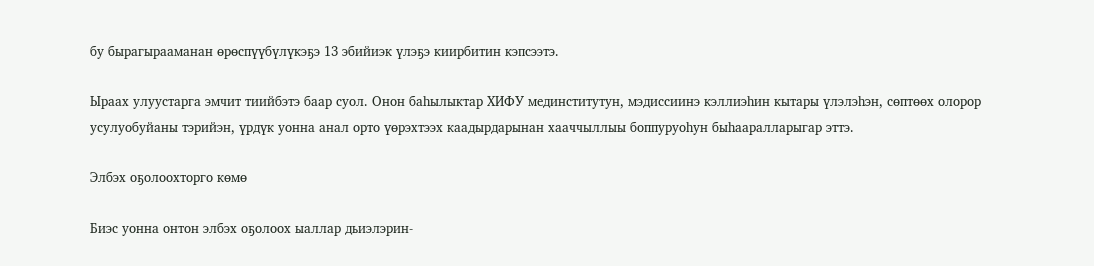бу бырагырааманан өрөспүүбүлүкэҕэ 13 эбийиэк үлэҕэ киирбитин кэпсээтэ.

Ыраах улуустарга эмчит тиийбэтэ баар суол. Онон баһылыктар ХИФУ мединститутун, мэдиссиинэ кэллиэһин кытары үлэлэһэн, сөптөөх олорор усулуобуйаны тэрийэн, үрдүк уонна анал орто үөрэхтээх каадырдарынан хааччыллыы боппуруоһун быһааралларыгар эттэ.

Элбэх оҕолоохторго көмө

Биэс уонна онтон элбэх оҕолоох ыаллар дьиэлэрин-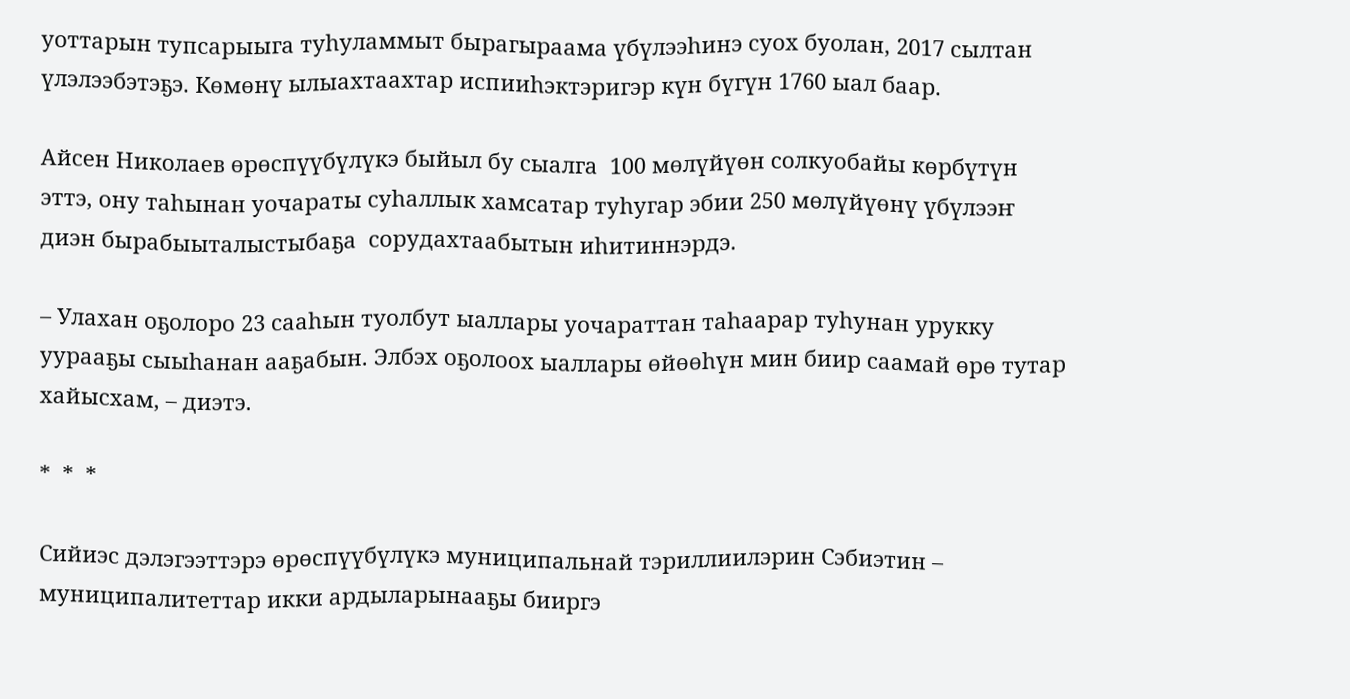уоттарын тупсарыыга туһуламмыт бырагыраама үбүлээһинэ суох буолан, 2017 сылтан үлэлээбэтэҕэ. Көмөнү ылыахтаахтар испииһэктэригэр күн бүгүн 1760 ыал баар.

Айсен Николаев өрөспүүбүлүкэ быйыл бу сыалга  100 мөлүйүөн солкуобайы көрбүтүн эттэ, ону таһынан уочараты суһаллык хамсатар туһугар эбии 250 мөлүйүөнү үбүлээҥ диэн бырабыыталыстыбаҕа  сорудахтаабытын иһитиннэрдэ.

– Улахан оҕолоро 23 сааһын туолбут ыаллары уочараттан таһаарар туһунан урукку уурааҕы сыыһанан ааҕабын. Элбэх оҕолоох ыаллары өйөөһүн мин биир саамай өрө тутар хайысхам, – диэтэ.

*  *  *

Сийиэс дэлэгээттэрэ өрөспүүбүлүкэ муниципальнай тэриллиилэрин Сэбиэтин – муниципалитеттар икки ардыларынааҕы бииргэ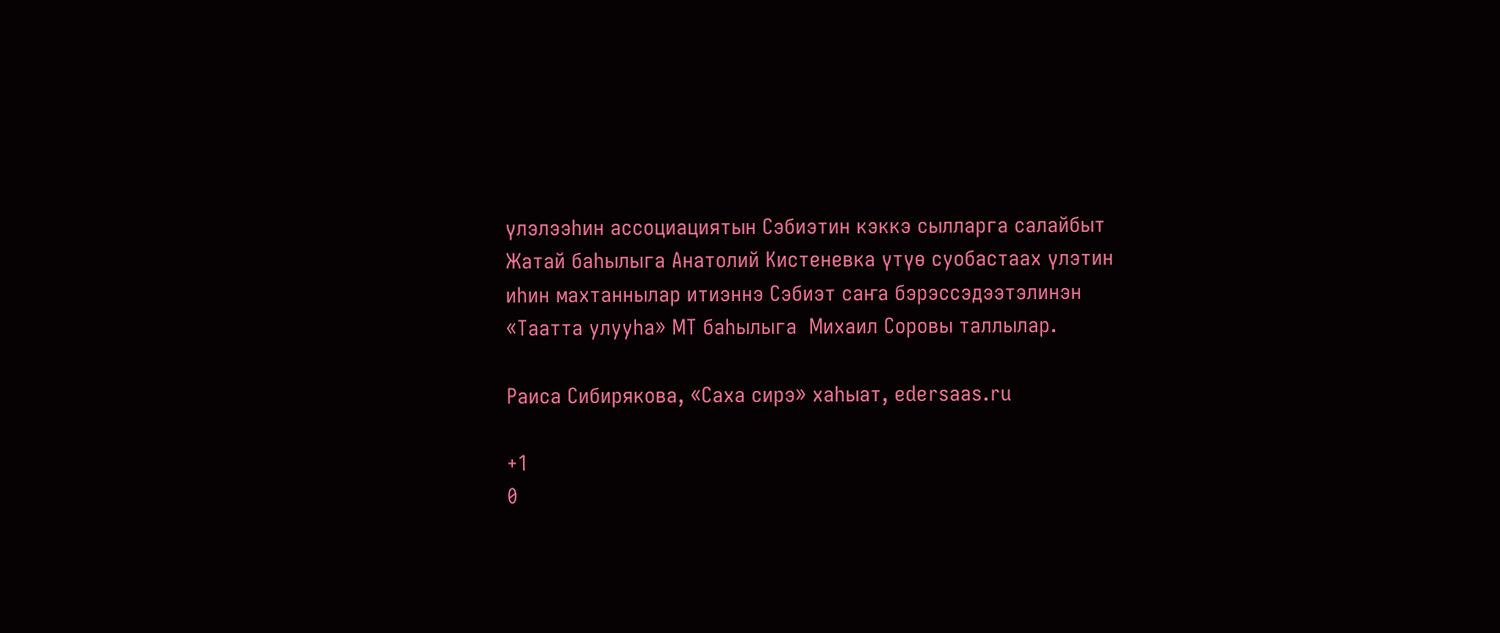үлэлээһин ассоциациятын Сэбиэтин кэккэ сылларга салайбыт Жатай баһылыга Анатолий Кистеневка үтүө суобастаах үлэтин иһин махтаннылар итиэннэ Сэбиэт саҥа бэрэссэдээтэлинэн «Таатта улууһа» МТ баһылыга  Михаил Соровы таллылар.

Раиса Сибирякова, «Саха сирэ» хаһыат, edersaas.ru

+1
0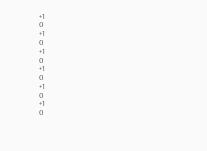+1
0
+1
0
+1
0
+1
0
+1
0
+1
0